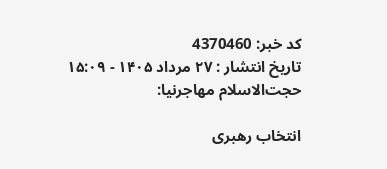کد خبر: 4370460
تاریخ انتشار : ۲۷ مرداد ۱۴۰۵ - ۱۵:۰۹
حجت‌الاسلام مهاجرنیا:

انتخاب رهبری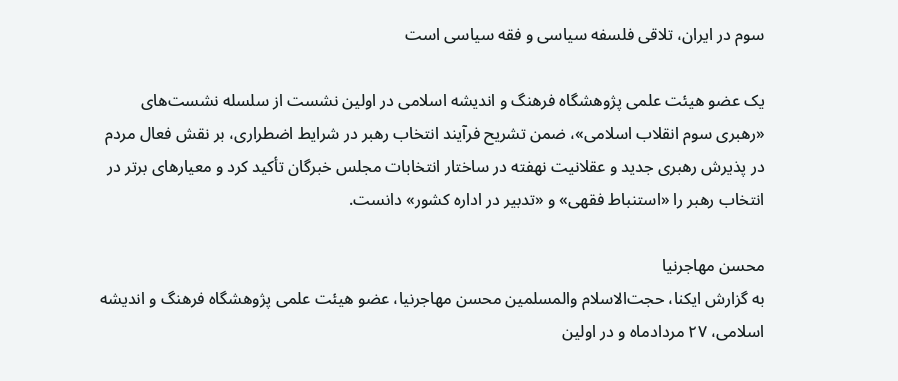سوم در ایران، تلاقی فلسفه سیاسی و فقه سیاسی است

یک عضو هیئت علمی پژوهشگاه فرهنگ و اندیشه اسلامی در اولین نشست از سلسله نشست‌های «رهبری سوم انقلاب اسلامی»، ضمن تشریح فرآیند انتخاب رهبر در شرایط اضطراری، بر نقش فعال مردم در پذیرش رهبری جدید و عقلانیت نهفته در ساختار انتخابات مجلس خبرگان تأکید کرد و معیارهای برتر در انتخاب رهبر را «استنباط فقهی» و «تدبیر در اداره کشور» دانست.

محسن مهاجرنیا
به گزارش ایکنا، حجت‌الاسلام والمسلمین محسن مهاجرنیا، عضو هیئت علمی پژوهشگاه فرهنگ و اندیشه اسلامی، ۲۷ مردادماه و در اولین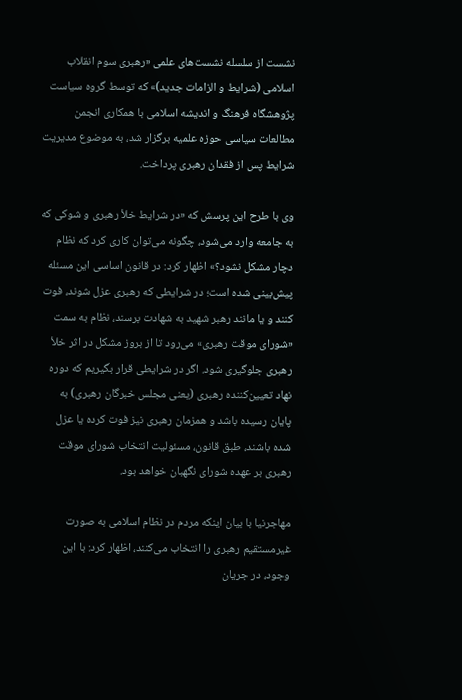نشست از سلسله نشست‌های علمی «رهبری سوم انقلاب اسلامی (شرایط و الزامات جدید)» که توسط گروه سیاست پژوهشگاه فرهنگ و اندیشه اسلامی با همکاری انجمن مطالعات سیاسی حوزه علمیه برگزار شد، به موضوع مدیریت شرایط پس از فقدان رهبری پرداخت.

وی با طرح این پرسش که «در شرایط خلأ رهبری و شوکی که به جامعه وارد می‌شود، چگونه می‌توان کاری کرد که نظام دچار مشکل نشود؟» اظهار کرد: در قانون اساسی این مسئله پیش‌بینی شده است؛ در شرایطی که رهبری عزل شوند، فوت کنند و یا مانند رهبر شهید به شهادت برسند، نظام به سمت «شورای موقت رهبری» می‌رود تا از بروز مشکل در اثر خلأ رهبری جلوگیری شود. اگر در شرایطی قرار بگیریم که دوره نهاد تعیین‌کننده رهبری (یعنی مجلس خبرگان رهبری) به پایان رسیده باشد و همزمان رهبری نیز فوت کرده یا عزل شده باشند، طبق قانون، مسئولیت انتخاب شورای موقت رهبری بر عهده شورای نگهبان خواهد بود.

مهاجرنیا با بیان اینکه مردم در نظام اسلامی به صورت غیرمستقیم رهبری را انتخاب می‌کنند، اظهار کرد: با این وجود، در جریان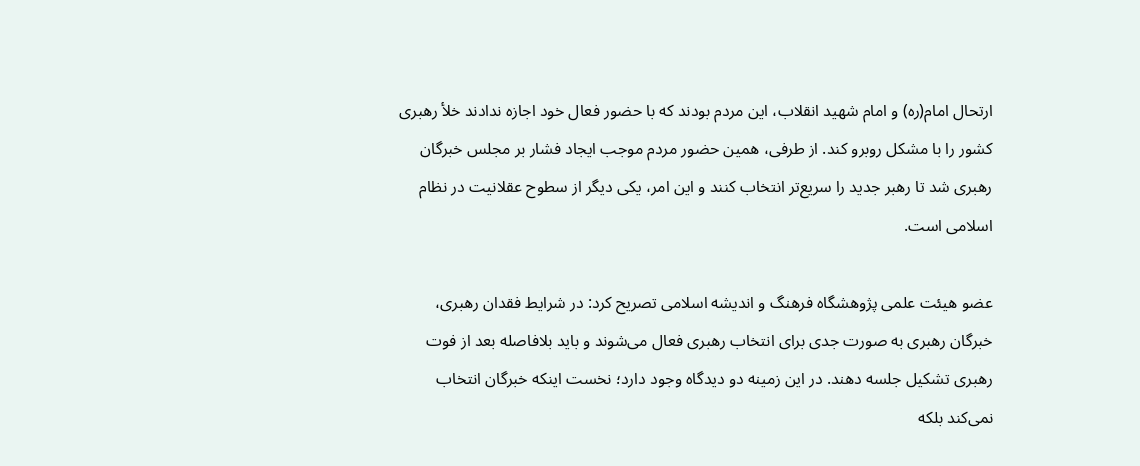ارتحال امام(ره) و امام شهید انقلاب، این مردم بودند که با حضور فعال خود اجازه ندادند خلأ رهبری کشور را با مشکل روبرو کند. از طرفی، همین حضور مردم موجب ایجاد فشار بر مجلس خبرگان رهبری شد تا رهبر جدید را سریع‌تر انتخاب کنند و این امر، یکی دیگر از سطوح عقلانیت در نظام اسلامی است.

عضو هیئت علمی پژوهشگاه فرهنگ و اندیشه اسلامی تصریح کرد: در شرایط فقدان رهبری، خبرگان رهبری به صورت جدی برای انتخاب رهبری فعال می‌شوند و باید بلافاصله بعد از فوت رهبری تشکیل جلسه دهند. در این زمینه دو دیدگاه وجود دارد؛ نخست اینکه خبرگان انتخاب نمی‌کند بلکه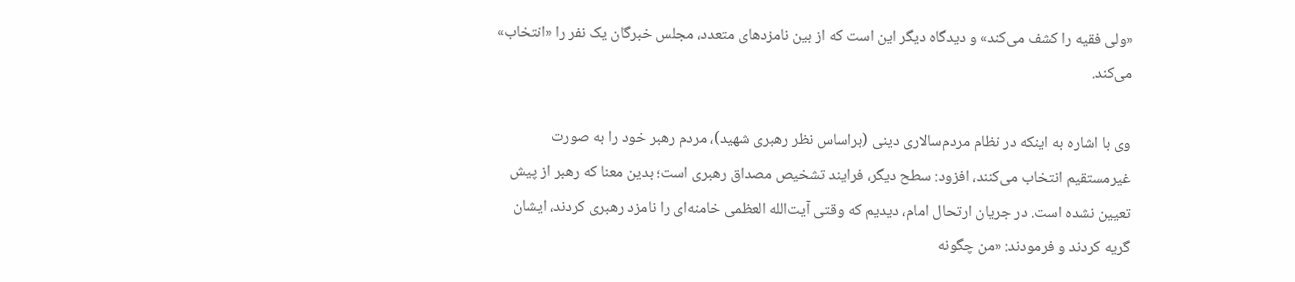«ولی فقیه را کشف می‌کند» و دیدگاه دیگر این است که از بین نامزدهای متعدد، مجلس خبرگان یک نفر را «انتخاب» می‌کند.

وی با اشاره به اینکه در نظام مردم‌سالاری دینی (براساس نظر رهبری شهید)، مردم رهبر خود را به صورت غیرمستقیم انتخاب می‌کنند، افزود: سطح دیگر، فرایند تشخیص مصداق رهبری است؛ بدین معنا که رهبر از پیش تعیین نشده است. در جریان ارتحال امام، دیدیم که وقتی آیت‌الله العظمی خامنه‌ای را نامزد رهبری کردند، ایشان گریه کردند و فرمودند: «من چگونه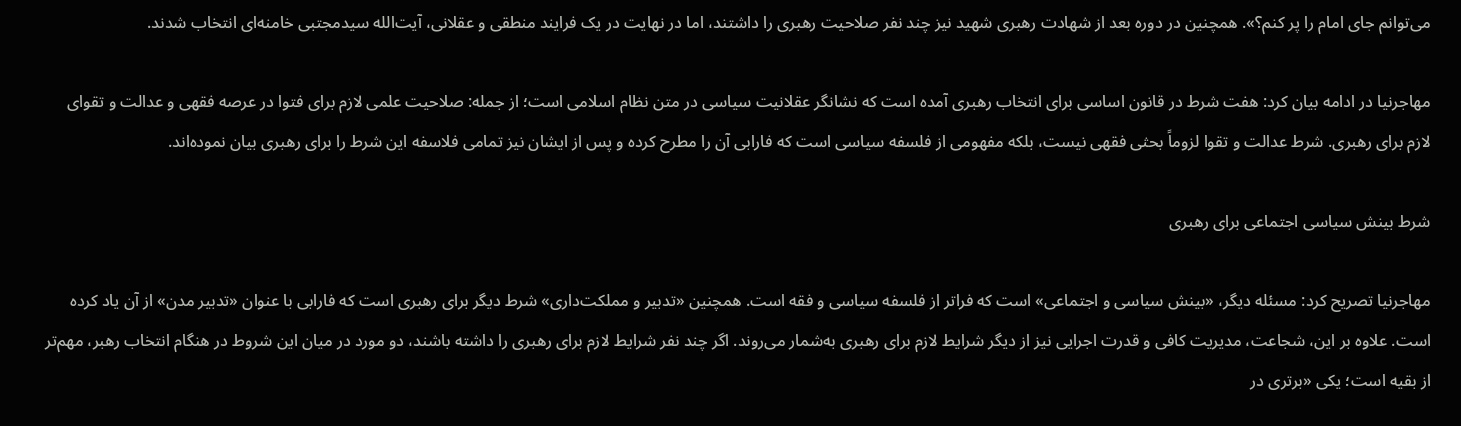می‌توانم جای امام را پر کنم؟». همچنین در دوره بعد از شهادت رهبری شهید نیز چند نفر صلاحیت رهبری را داشتند، اما در نهایت در یک فرایند منطقی و عقلانی، آیت‌الله سیدمجتبی خامنه‌ای انتخاب شدند.

مهاجرنیا در ادامه بیان کرد: هفت شرط در قانون اساسی برای انتخاب رهبری آمده است که نشانگر عقلانیت سیاسی در متن نظام اسلامی است؛ از جمله: صلاحیت علمی لازم برای فتوا در عرصه فقهی و عدالت و تقوای لازم برای رهبری. شرط عدالت و تقوا لزوماً بحثی فقهی نیست، بلکه مفهومی از فلسفه سیاسی است که فارابی آن را مطرح کرده و پس از ایشان نیز تمامی فلاسفه این شرط را برای رهبری بیان نموده‌اند.

شرط بینش سیاسی اجتماعی برای رهبری

مهاجرنیا تصریح کرد: مسئله دیگر، «بینش سیاسی و اجتماعی» است که فراتر از فلسفه سیاسی و فقه است. همچنین «تدبیر و مملکت‌داری» شرط دیگر برای رهبری است که فارابی با عنوان «تدبیر مدن» از آن یاد کرده است. علاوه بر این، شجاعت، مدیریت کافی و قدرت اجرایی نیز از دیگر شرایط لازم برای رهبری به‌شمار می‌روند. اگر چند نفر شرایط لازم برای رهبری را داشته باشند، دو مورد در میان این شروط در هنگام انتخاب رهبر، مهم‌تر از بقیه است؛ یکی «برتری در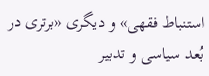استنباط فقهی» و دیگری «برتری در بُعد سیاسی و تدبیر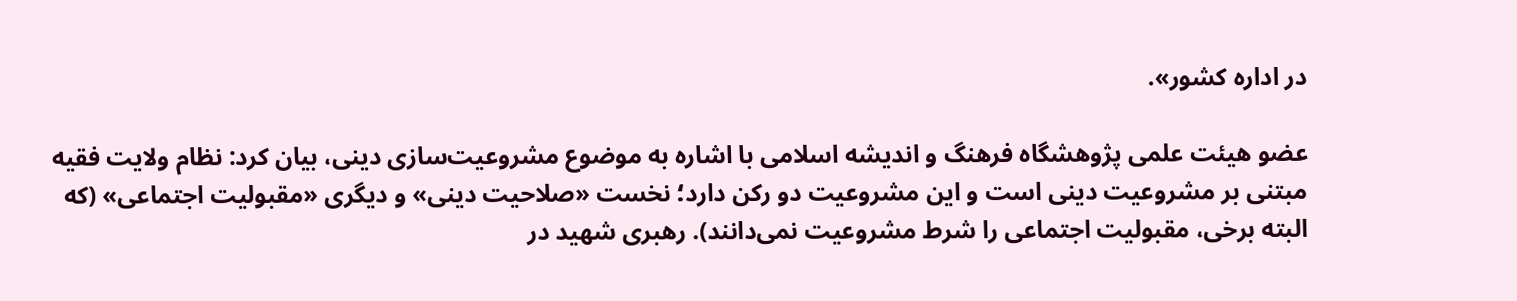در اداره کشور».

عضو هیئت علمی پژوهشگاه فرهنگ و اندیشه اسلامی با اشاره به موضوع مشروعیت‌سازی دینی، بیان کرد: نظام ولایت فقیه مبتنی بر مشروعیت دینی است و این مشروعیت دو رکن دارد؛ نخست «صلاحیت دینی» و دیگری «مقبولیت اجتماعی» (که البته برخی، مقبولیت اجتماعی را شرط مشروعیت نمی‌دانند). رهبری شهید در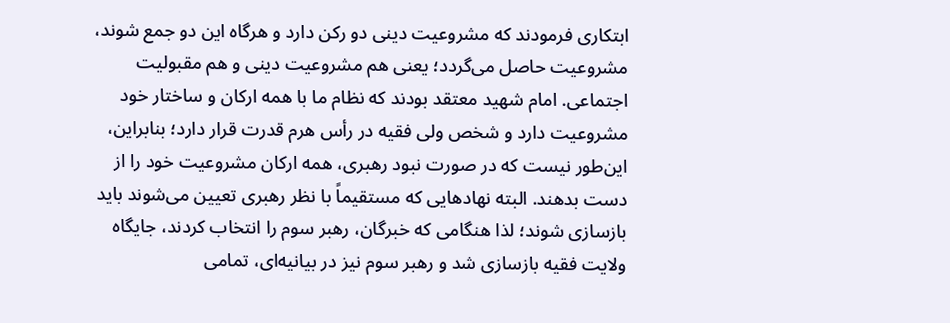ابتکاری فرمودند که مشروعیت دینی دو رکن دارد و هرگاه این دو جمع شوند، مشروعیت حاصل می‌گردد؛ یعنی هم مشروعیت دینی و هم مقبولیت اجتماعی. امام شهید معتقد بودند که نظام ما با همه ارکان و ساختار خود مشروعیت دارد و شخص ولی فقیه در رأس هرم قدرت قرار دارد؛ بنابراین، این‌طور نیست که در صورت نبود رهبری، همه ارکان مشروعیت خود را از دست بدهند. البته نهادهایی که مستقیماً با نظر رهبری تعیین می‌شوند باید بازسازی شوند؛ لذا هنگامی که خبرگان، رهبر سوم را انتخاب کردند، جایگاه ولایت فقیه بازسازی شد و رهبر سوم نیز در بیانیه‌ای، تمامی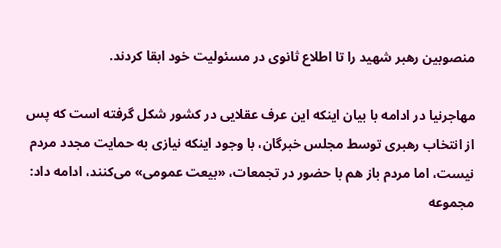منصوبین رهبر شهید را تا اطلاع ثانوی در مسئولیت خود ابقا کردند.

مهاجرنیا در ادامه با بیان اینکه این عرف عقلایی در کشور شکل گرفته است که پس از انتخاب رهبری توسط مجلس خبرگان، با وجود اینکه نیازی به حمایت مجدد مردم نیست، اما مردم باز هم با حضور در تجمعات، «بیعت عمومی» می‌کنند، ادامه داد: مجموعه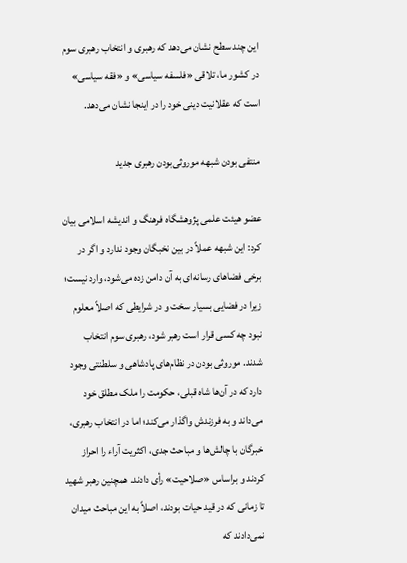این چند سطح نشان می‌دهد که رهبری و انتخاب رهبری سوم در کشور ما، تلاقی «فلسفه سیاسی» و «فقه سیاسی» است که عقلانیت دینی خود را در اینجا نشان می‌دهد.

منتفی بودن شبهه موروثی‌بودن رهبری جدید

عضو هیئت علمی پژوهشگاه فرهنگ و اندیشه اسلامی بیان کرد: این شبهه عملاً در بین نخبگان وجود ندارد و اگر در برخی فضاهای رسانه‌ای به آن دامن زده می‌شود، وارد نیست؛ زیرا در فضایی بسیار سخت و در شرایطی که اصلاً معلوم نبود چه کسی قرار است رهبر شود، رهبری سوم انتخاب شدند. موروثی بودن در نظام‌های پادشاهی و سلطنتی وجود دارد که در آن‌ها شاه قبلی، حکومت را ملک مطلق خود می‌داند و به فرزندش واگذار می‌کند؛ اما در انتخاب رهبری، خبرگان با چالش‌ها و مباحث جدی، اکثریت آراء را احراز کردند و براساس «صلاحیت» رأی دادند. همچنین رهبر شهید تا زمانی که در قید حیات بودند، اصلاً به این مباحث میدان نمی‌دادند که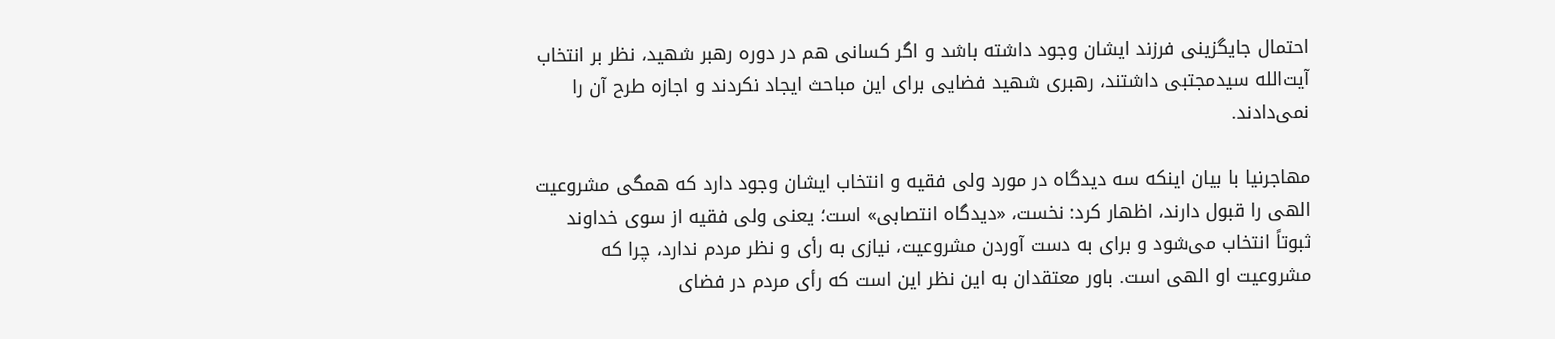احتمال جایگزینی فرزند ایشان وجود داشته باشد و اگر کسانی هم در دوره رهبر شهید، نظر بر انتخاب آیت‌الله سیدمجتبی داشتند، رهبری شهید فضایی برای این مباحث ایجاد نکردند و اجازه طرح آن را نمی‌دادند.

مهاجرنیا با بیان اینکه سه دیدگاه در مورد ولی فقیه و انتخاب ایشان وجود دارد که همگی مشروعیت الهی را قبول دارند، اظهار کرد: نخست، «دیدگاه انتصابی» است؛ یعنی ولی فقیه از سوی خداوند ثبوتاً انتخاب می‌شود و برای به‌ دست آوردن مشروعیت، نیازی به رأی و نظر مردم ندارد، چرا که مشروعیت او الهی است. باور معتقدان به این نظر این است که رأی مردم در فضای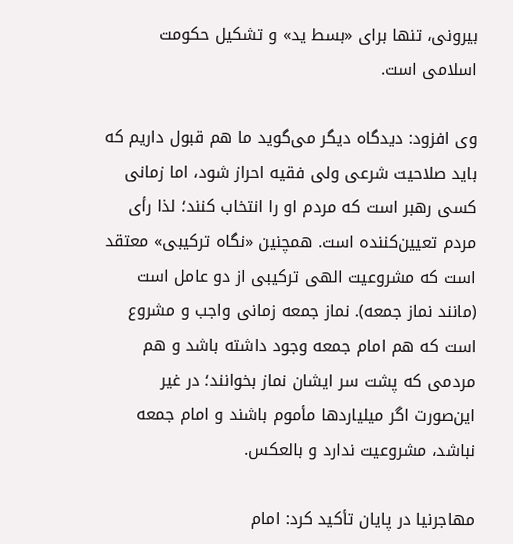بیرونی، تنها برای «بسط ید» و تشکیل حکومت اسلامی است.

وی افزود: دیدگاه دیگر می‌گوید ما هم قبول داریم که باید صلاحیت شرعی ولی فقیه احراز شود، اما زمانی کسی رهبر است که مردم او را انتخاب کنند؛ لذا رأی مردم تعیین‌کننده است. همچنین «نگاه ترکیبی» معتقد است که مشروعیت الهی ترکیبی از دو عامل است (مانند نماز جمعه). نماز جمعه زمانی واجب و مشروع است که هم امام جمعه وجود داشته باشد و هم مردمی که پشت سر ایشان نماز بخوانند؛ در غیر این‌صورت اگر میلیاردها مأموم باشند و امام جمعه نباشد، مشروعیت ندارد و بالعکس.

مهاجرنیا در پایان تأکید کرد: امام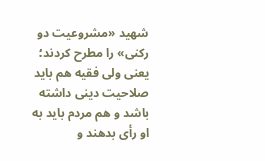شهید «مشروعیت دو رکنی» را مطرح کردند؛ یعنی ولی فقیه هم باید صلاحیت دینی داشته باشد و هم مردم باید به او رأی بدهند و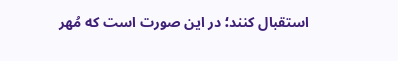استقبال کنند؛ در این صورت است که مُهر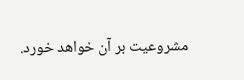مشروعیت بر آن خواهد خورد.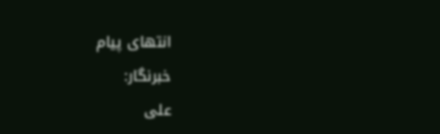انتهای پیام
خبرنگار:
علی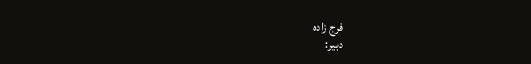فرج زاده
دبیر: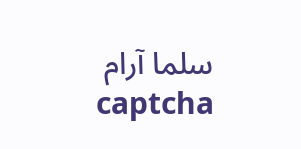سلما آرام
captcha